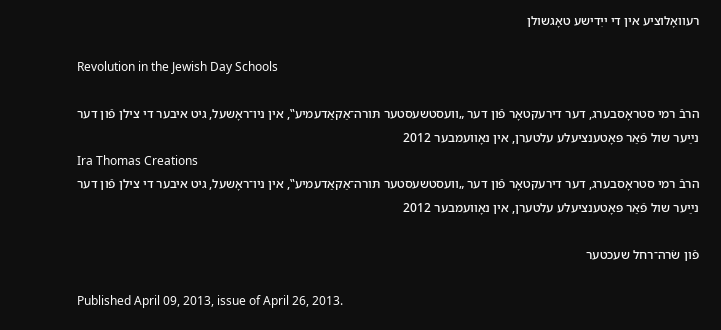רעוואָלוציע אין די ייִדישע טאָגשולן

Revolution in the Jewish Day Schools

הרבֿ רמי סטראָסבערג, דער דירעקטאָר פֿון דער „וועסטשעסטער תּורה־אַקאַדעמיע‟, אין ניו־ראָשעל, גיט איבער די צילן פֿון דער נײַער שול פֿאַר פּאָטענציעלע עלטערן, אין נאָוועמבער 2012
Ira Thomas Creations
הרבֿ רמי סטראָסבערג, דער דירעקטאָר פֿון דער „וועסטשעסטער תּורה־אַקאַדעמיע‟, אין ניו־ראָשעל, גיט איבער די צילן פֿון דער נײַער שול פֿאַר פּאָטענציעלע עלטערן, אין נאָוועמבער 2012

פֿון שׂרה־רחל שעכטער

Published April 09, 2013, issue of April 26, 2013.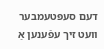דעם סעפּטעמבער וועט זיך עפֿענען אַ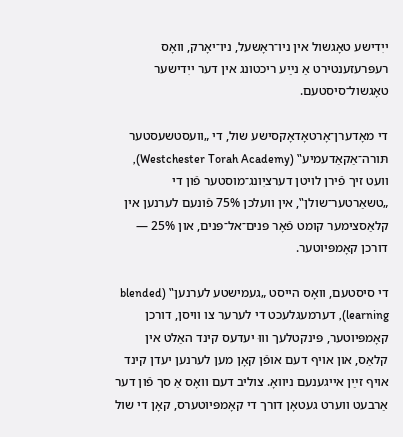ייִדישע טאָגשול אין ניו־ראָשעל, ניו־יאָרק, וואָס רעפּרעזענטירט אַ נײַע ריכטונג אין דער ייִדישער טאָגשול־סיסטעם.

די מאָדערן־אָרטאָדאָקסישע שול, די „וועסטשעסטער תּורה־אַקאַדעמיע‟ (Westchester Torah Academy), וועט זיך פֿירן לויטן דערציִונג־מוסטער פֿון די „טשאַרטער־שולן‟, אין וועלכן 75% פֿונעם לערנען אין קלאַסצימער קומט פֿאָר פּנים־אל־פּנים, און 25% — דורכן קאָמפּיוטער.

די סיסטעם, וואָס הייסט „געמישטע לערנען‟ (blended learning), דערמעגלעכט די לערער צו וויסן, דורכן קאָמפּיוטער, פּינקטלעך וווּ יעדעס קינד האַלט אין קלאַס, און אויף דעם אופֿן קאָן מען לערנען יעדן קינד אויף זײַן אייגענעם ניוואָ. צוליב דעם וואָס אַ סך פֿון דער אַרבעט ווערט געטאָן דורך די קאָמפּיוטערס, קאָן די שול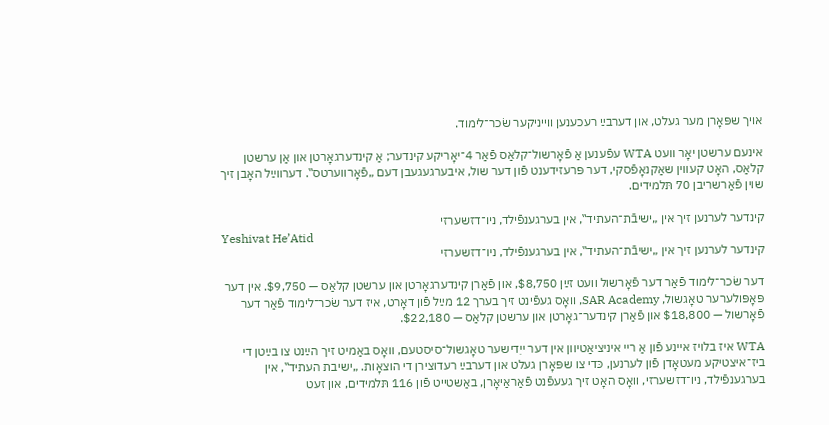אויך שפּאָרן מער געלט, און דערבײַ רעכענען ווייניקער שׂכר־לימוד.

אינעם ערשטן יאָר וועט WTA עפֿענען אַ פֿאָרשול־קלאַס פֿאַר 4־יאָריקע קינדער; אַ קינדערגאָרטן און אַן ערשטן קלאַס, האָט קעווין שאַקנאָפֿסקי, דער פּרעזידענט פֿון דער שול, איבערגעגעבן דעם „פֿאָרווערטס‟. דערווײַל האָבן זיך שוין פֿאַרשריבן 70 תּלמידים.

קינדער לערנען זיך אין „ישיבֿת־העתיד‟, אין בערגענפֿילד, ניו־דזשערזי
Yeshivat He’Atid
קינדער לערנען זיך אין „ישיבֿת־העתיד‟, אין בערגענפֿילד, ניו־דזשערזי

דער שׂכר־לימוד פֿאַר דער פֿאָרשול וועט זײַן $8,750, און פֿאַרן קינדערגאָרטן און ערשטן קלאַס — $9,750. אין דער פּאָפּולערער טאָגשול, SAR Academy, וואָס געפֿינט זיך בערך 12 מײַל פֿון דאָרט, איז דער שׂכר־לימוד פֿאַר דער פֿאָרשול — $18,800 און פֿאַרן קינדער־גאָרטן און ערשטן קלאַס — $22,180.

WTA איז בלויז איינע פֿון אַ ריי איניציאַטיוון אין דער ייִדישער טאָגשול־סיסטעם, וואָס באַמיט זיך הײַנט צו בײַטן די ביז־איצטיקע מעטאָדן פֿון לערנען, כּדי צו שפּאָרן געלט און דערבײַ רעדוצירן די הוצאָות. „ישיבת העתיד‟, אין בערגענפֿילד, ניו־דזשערזי, וואָס האָט זיך געעפֿנט פֿאַראַיאָרן, באַשטייט פֿון 116 תּלמידים, און זעט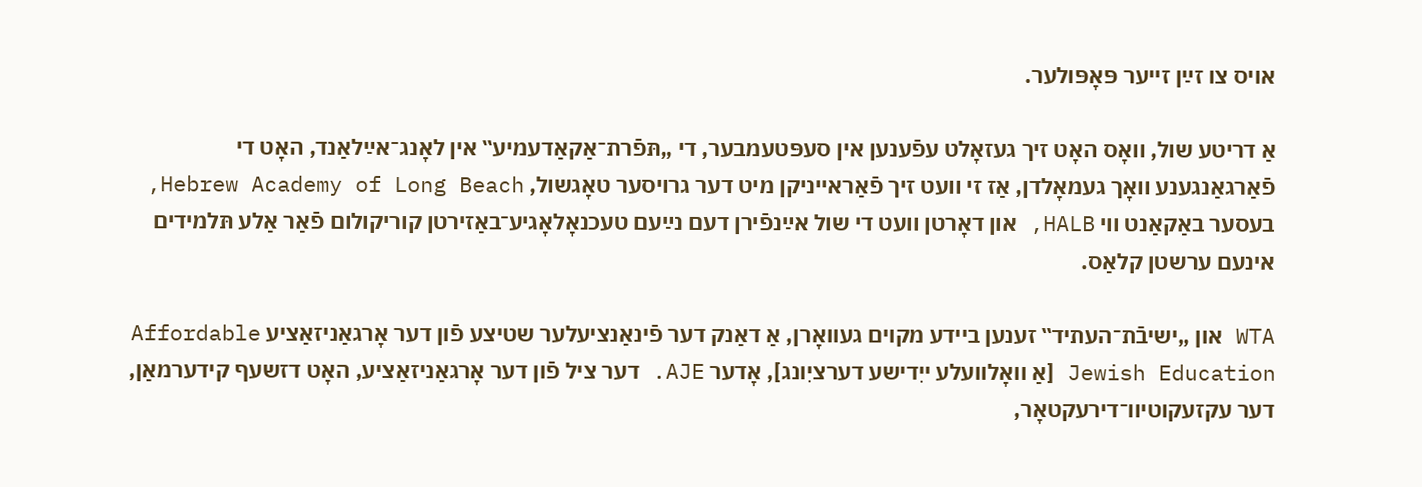אויס צו זײַן זייער פּאָפּולער.

אַ דריטע שול, וואָס האָט זיך געזאָלט עפֿענען אין סעפּטעמבער, די „תּפֿרת־אַקאַדעמיע‟ אין לאָנג־אײַלאַנד, האָט די פֿאַרגאַנגענע וואָך געמאָלדן, אַז זי וועט זיך פֿאַראייניקן מיט דער גרויסער טאָגשול, Hebrew Academy of Long Beach, בעסער באַקאַנט ווי HALB, און דאָרטן וועט די שול אײַנפֿירן דעם נײַעם טעכנאָלאָגיע־באַזירטן קוריקולום פֿאַר אַלע תּלמידים אינעם ערשטן קלאַס.

WTA און „ישיבֿת־העתיד‟ זענען ביידע מקוים געוואָרן, אַ דאַנק דער פֿינאַנציעלער שטיצע פֿון דער אָרגאַניזאַציע Affordable Jewish Education [אַ וואָלוועלע ייִדישע דערציִונג], אָדער AJE. דער ציל פֿון דער אָרגאַניזאַציע, האָט דזשעף קידערמאַן, דער עקזעקוטיוו־דירעקטאָר,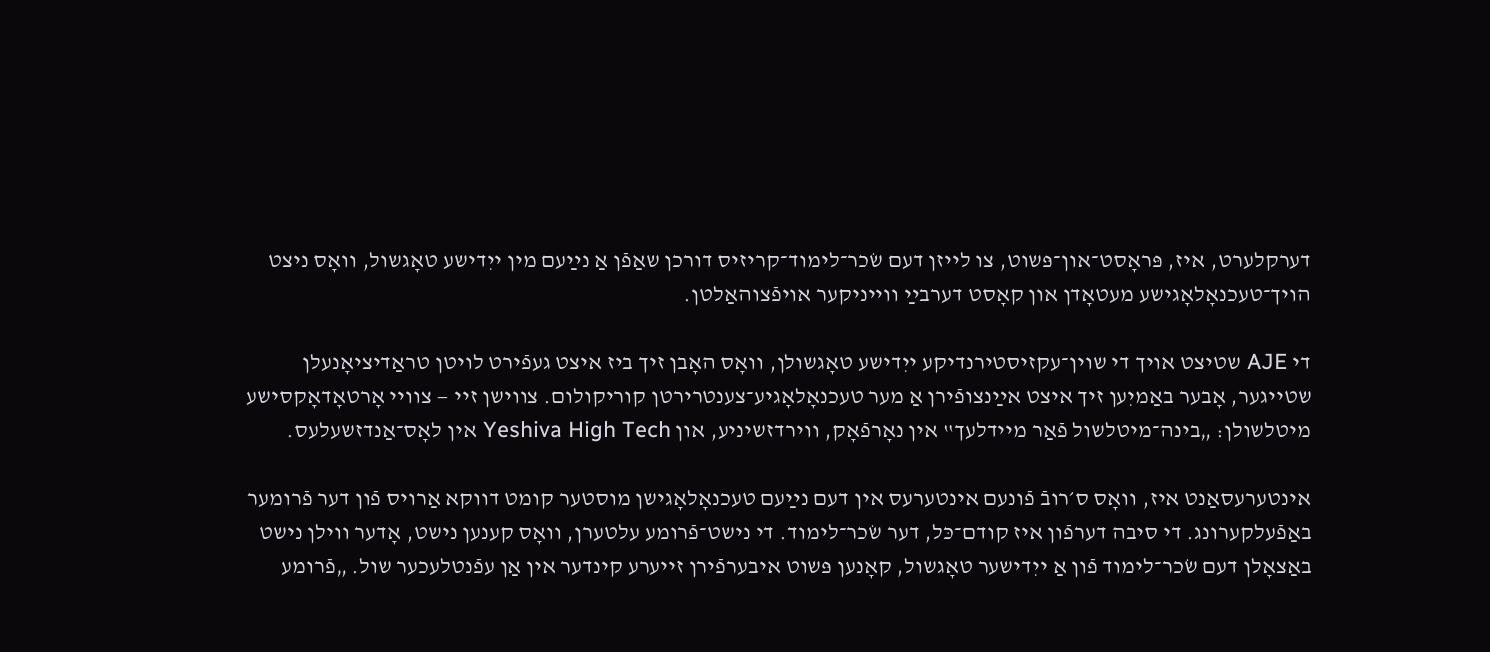דערקלערט, איז, פּראָסט־און־פּשוט, צו לייזן דעם שׂכר־לימוד־קריזיס דורכן שאַפֿן אַ נײַעם מין ייִדישע טאָגשול, וואָס ניצט הויך־טעכנאָלאָגישע מעטאָדן און קאָסט דערבײַ ווייניקער אויפֿצוהאַלטן.

די AJE שטיצט אויך די שוין־עקזיסטירנדיקע ייִדישע טאָגשולן, וואָס האָבן זיך ביז איצט געפֿירט לויטן טראַדיציאָנעלן שטייגער, אָבער באַמיִען זיך איצט אײַנצופֿירן אַ מער טעכנאָלאָגיע־צענטרירטן קוריקולום. צווישן זיי — צוויי אָרטאָדאָקסישע מיטלשולן: „בינה־מיטלשול פֿאַר מיידלעך‟ אין נאָרפֿאָק, ווירדזשיניע, און Yeshiva High Tech אין לאָס־אַנדזשעלעס.

אינטערעסאַנט איז, וואָס ס׳רובֿ פֿונעם אינטערעס אין דעם נײַעם טעכנאָלאָגישן מוסטער קומט דווקא אַרויס פֿון דער פֿרומער באַפֿעלקערונג. די סיבה דערפֿון איז קודם־כּל, דער שׂכר־לימוד. די נישט־פֿרומע עלטערן, וואָס קענען נישט, אָדער ווילן נישט באַצאָלן דעם שׂכר־לימוד פֿון אַ ייִדישער טאָגשול, קאָנען פּשוט איבערפֿירן זייערע קינדער אין אַן עפֿנטלעכער שול. „פֿרומע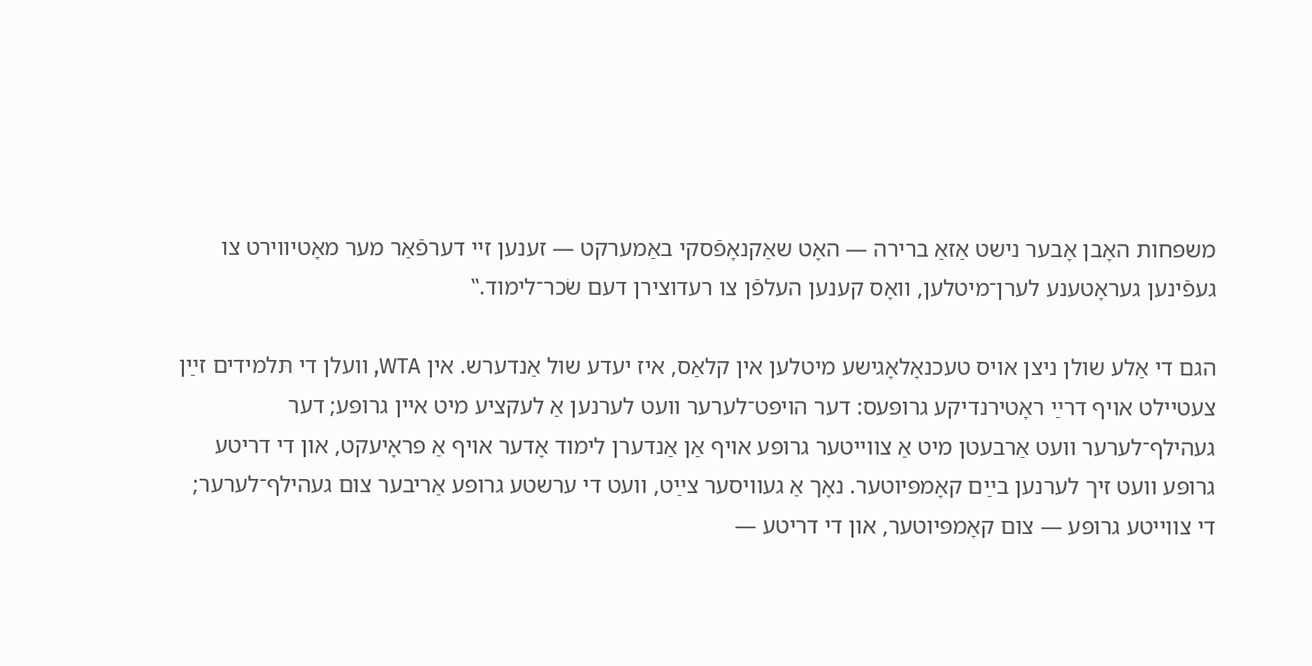משפּחות האָבן אָבער נישט אַזאַ ברירה — האָט שאַקנאָפֿסקי באַמערקט — זענען זיי דערפֿאַר מער מאָטיווירט צו געפֿינען געראָטענע לערן־מיטלען, וואָס קענען העלפֿן צו רעדוצירן דעם שׂכר־לימוד.‟

הגם די אַלע שולן ניצן אויס טעכנאָלאָגישע מיטלען אין קלאַס, איז יעדע שול אַנדערש. אין WTA, וועלן די תּלמידים זײַן צעטיילט אויף דרײַ ראָטירנדיקע גרופּעס: דער הויפּט־לערער וועט לערנען אַ לעקציע מיט איין גרופּע; דער געהילף־לערער וועט אַרבעטן מיט אַ צווייטער גרופּע אויף אַן אַנדערן לימוד אָדער אויף אַ פּראָיעקט, און די דריטע גרופּע וועט זיך לערנען בײַם קאָמפּיוטער. נאָך אַ געוויסער צײַט, וועט די ערשטע גרופּע אַריבער צום געהילף־לערער; די צווייטע גרופּע — צום קאָמפּיוטער, און די דריטע —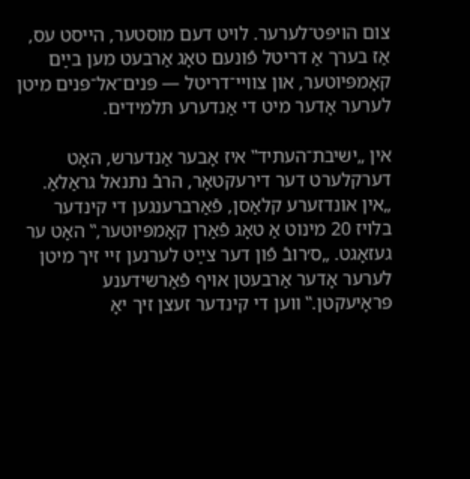צום הויפּט־לערער. לויט דעם מוסטער, הייסט עס, אַז בערך אַ דריטל פֿונעם טאָג אַרבעט מען בײַם קאָמפּיוטער, און צוויי־דריטל — פּנים־אל־פּנים מיטן לערער אָדער מיט די אַנדערע תּלמידים.

אין „ישיבת־העתיד‟ איז אָבער אַנדערש, האָט דערקלערט דער דירעקטאָר, הרבֿ נתנאל גראַלאַ. „אין אונדזערע קלאַסן, פֿאַרברענגען די קינדער בלויז 20 מינוט אַ טאָג פֿאַרן קאָמפּיוטער,‟ האָט ער געזאָגט. „ס׳רובֿ פֿון דער צײַט לערנען זיי זיך מיטן לערער אָדער אַרבעטן אויף פֿאַרשידענע פּראָיעקטן.‟ ווען די קינדער זעצן זיך יאָ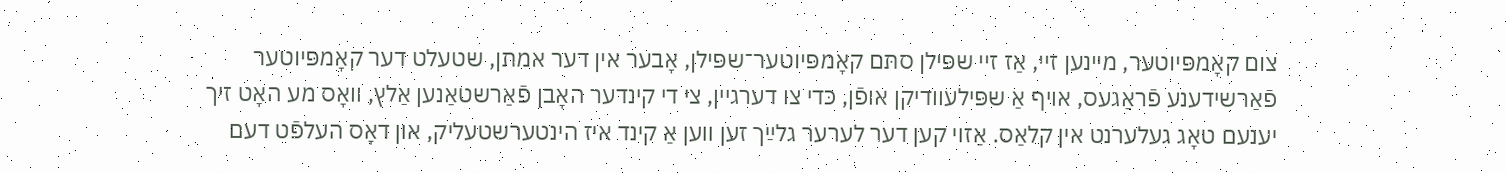צום קאָמפּיוטער, מיינען זיי, אַז זיי שפּילן סתּם קאָמפּיוטער־שפּילן, אָבער אין דער אמתן, שטעלט דער קאָמפּיוטער פֿאַרשידענע פֿראַגעס, אויף אַ שפּילעוודיקן אופֿן, כּדי צו דערגיין, צי די קינדער האָבן פֿאַרשטאַנען אַלץ, וואָס מע האָט זיך יענעם טאָג געלערנט אין קלאַס. אַזוי קען דער לערער גלײַך זען ווען אַ קינד איז הינטערשטעליק, און דאָס העלפֿט דעם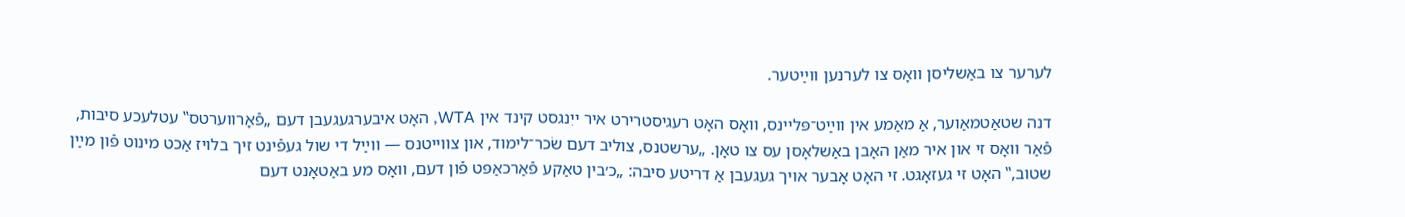לערער צו באַשליסן וואָס צו לערנען ווײַטער.

דנה שטאַטמאַוער, אַ מאַמע אין ווײַט־פּליינס, וואָס האָט רעגיסטרירט איר ייִנגסט קינד אין WTA, האָט איבערגעגעבן דעם „פֿאָרווערטס‟ עטלעכע סיבות, פֿאַר וואָס זי און איר מאַן האָבן באַשלאָסן עס צו טאָן. „ערשטנס, צוליב דעם שׂכר־לימוד, און צווייטנס — ווײַל די שול געפֿינט זיך בלויז אַכט מינוט פֿון מײַן שטוב,‟ האָט זי געזאָגט. זי האָט אָבער אויך געגעבן אַ דריטע סיבה: „כ׳בין טאַקע פֿאַרכאַפּט פֿון דעם, וואָס מע באַטאָנט דעם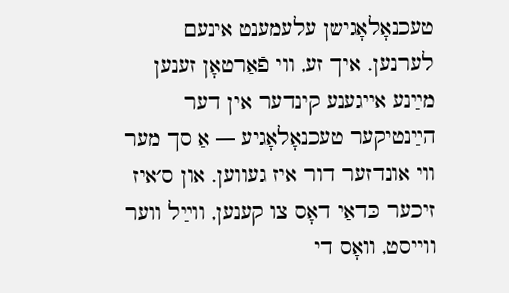טעכנאָלאָגישן עלעמענט אינעם לערנען. איך זע, ווי פֿאַרטאָן זענען מײַנע אייגענע קינדער אין דער הײַנטיקער טעכנאָלאָגיע — אַ סך מער ווי אונדזער דור איז געווען. און ס׳איז זיכער כּדאַי דאָס צו קענען, ווײַל ווער ווייסט, וואָס די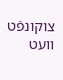צוקונפֿט וועט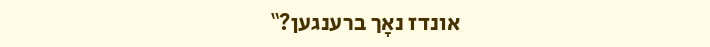אונדז נאָך ברענגען?‟